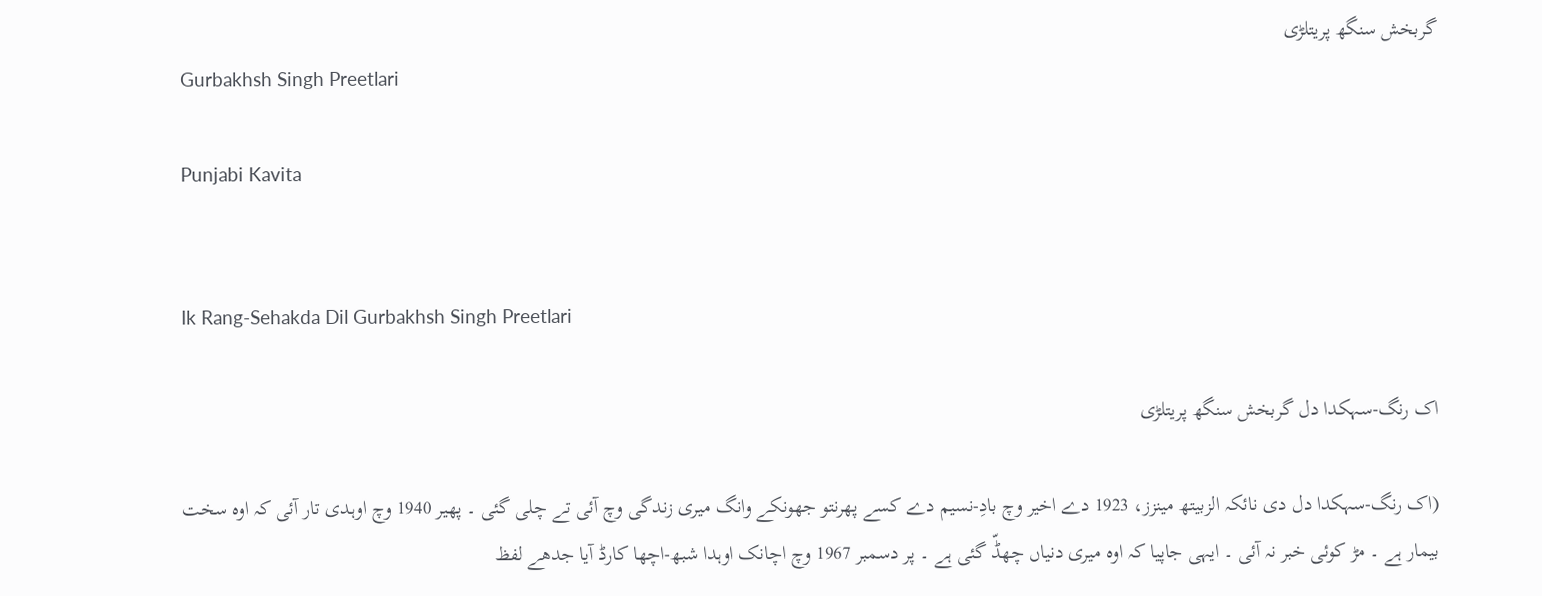گربخش سنگھ پریتلڑی
Gurbakhsh Singh Preetlari

Punjabi Kavita


Ik Rang-Sehakda Dil Gurbakhsh Singh Preetlari

اک رنگ-سہکدا دل گربخش سنگھ پریتلڑی

(اک رنگ-سہکدا دل دی نائکہ الزبیتھ مینزز، 1923 دے اخیر وچ بادِ-نسیم دے کسے پھرنتو جھونکے وانگ میری زندگی وچ آئی تے چلی گئی ۔ پھیر 1940 وچ اوہدی تار آئی کہ اوہ سخت بیمار ہے ۔ مڑ کوئی خبر نہ آئی ۔ ایہی جاپیا کہ اوہ میری دنیاں چھڈّ گئی ہے ۔ پر دسمبر 1967 وچ اچانک اوہدا شبھ-اچھا کارڈ آیا جدھے لفظ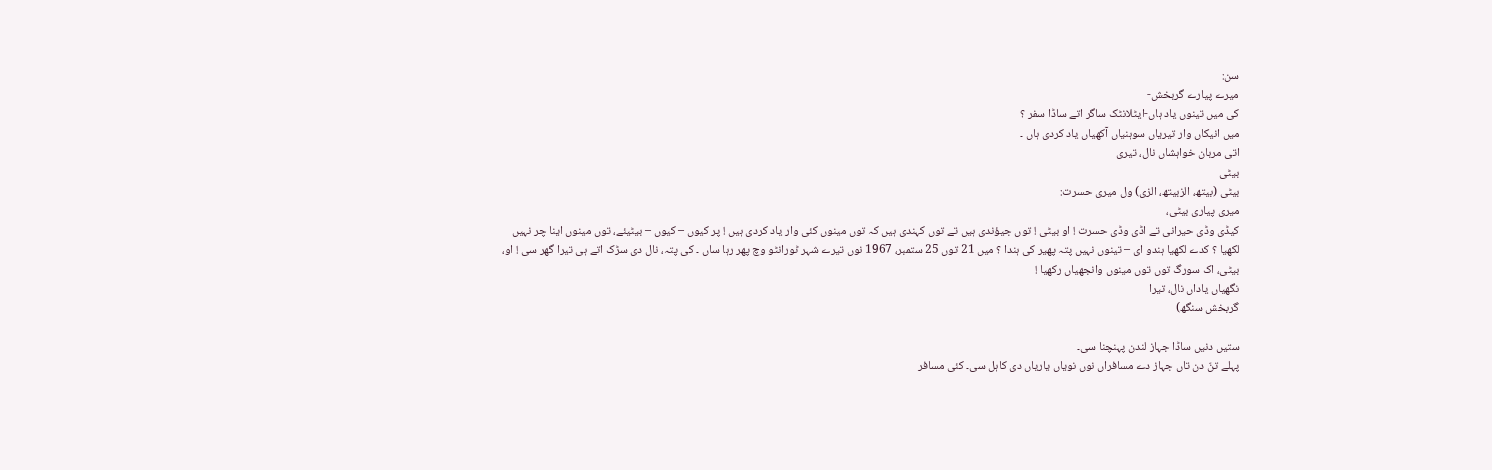سن:
میرے پیارے گربخش-
کی میں تینوں یاد ہاں-ایٹلانٹک ساگر اتے ساڈا سفر ؟
میں انیکاں وار تیریاں سوہنیاں آکھیاں یاد کردی ہاں ۔
اتی مربان خواہشاں نال، تیری
بیٹی
بیٹی (بیتھ، الزبیتھ، الزی) ول میری حسرت:
میری پیاری بیٹی،
کیڈی وڈی حیرانی تے اڈی وڈی حسرت ! او بیٹی ! توں جیؤندی ہیں تے توں کہندی ہیں کہ توں مینوں کئی وار یاد کردی ہیں ! پر کیوں – کیوں – بیٹیئے، توں مینوں اینا چر نہیں لکھیا ؟ کدے لکھیا ہندو ای – تینوں نہیں پتہ پھیر کی ہندا ؟ میں 21 توں 25 ستمبر، 1967 نوں تیرے شہر ٹورانٹو وچ پھر رہا ساں ۔ کی پتہ، نال دی سڑک اتے ہی تیرا گھر سی ! او، بیٹی، اک سورگ توں توں مینوں وانجھیاں رکھیا !
نگھیاں یاداں نال، تیرا
گربخش سنگھ)

ستیں دنیں ساڈا جہاز لندن پہنچنا سی۔
پہلے تنّ دن تاں جہاز دے مسافراں نوں نویاں یاریاں دی کاہل سی۔ کئی مسافر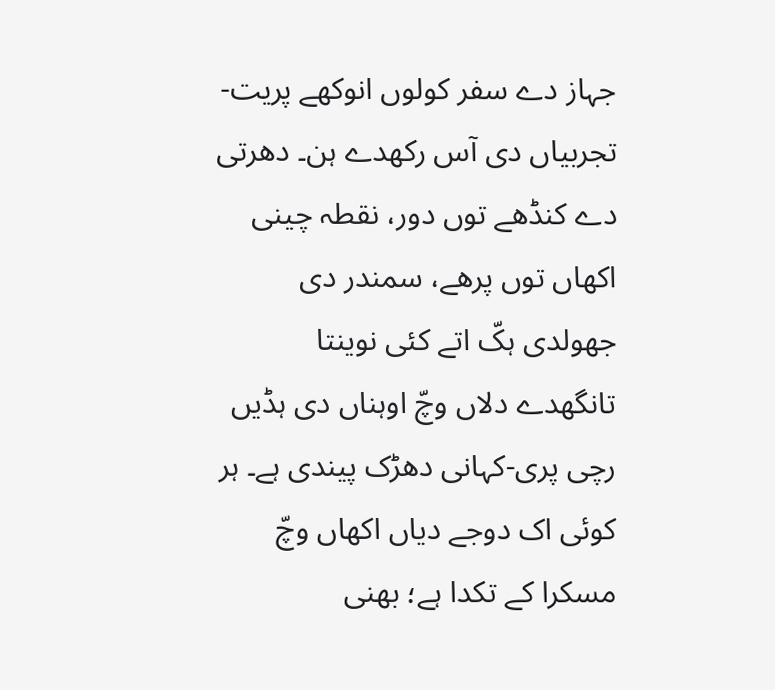جہاز دے سفر کولوں انوکھے پریت-تجربیاں دی آس رکھدے ہن۔ دھرتی دے کنڈھے توں دور، نقطہ چینی اکھاں توں پرھے، سمندر دی جھولدی ہکّ اتے کئی نوینتا تانگھدے دلاں وچّ اوہناں دی ہڈیں رچی پری-کہانی دھڑک پیندی ہے۔ ہر کوئی اک دوجے دیاں اکھاں وچّ مسکرا کے تکدا ہے؛ بھنی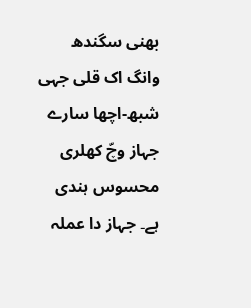بھنی سگندھ وانگ اک قلی جہی شبھ-اچھا سارے جہاز وچّ کھلری محسوس ہندی ہے۔ جہاز دا عملہ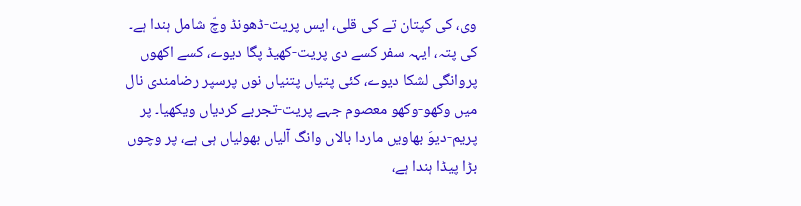وی، کی کپتان تے کی قلی، ایس پریت-ڈھونڈ وچّ شامل ہندا ہے۔ کی پتہ، ایہہ سفر کسے دی پریت-کھیڈ پگا دیوے، کسے اکھوں پروانگی لشکا دیوے، کئی پتیاں پتنیاں نوں پرسپر رضامندی نال میں وکھو-وکھو معصوم جہے پریت-تجربے کردیاں ویکھیا۔ پر پریم-دیوَ بھاویں ماردا بالاں وانگ آلیاں بھولیاں ہی ہے، پر وچوں بڑا پیڈا ہندا ہے،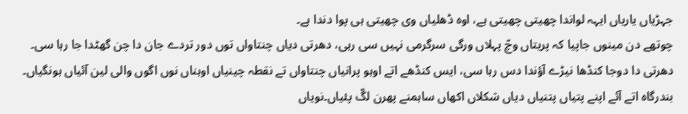جہڑیاں یاریاں ایہہ لواندا چھیتی چھیتی ہے، اوہ ڈھلیاں وی چھیتی ہی پوا دندا ہے۔
چوتھے دن مینوں جاپیا کہ پریتاں وچّ پہلاں ورگی سرگرمی نہیں سی رہی، دھرتی دیاں چنتاواں توں دور تردے جان دا چن گھٹدا جا رہا سی۔ دھرتی دا دوجا کنڈھا نیڑے آؤندا دس رہا سی، ایس کنڈھے اتے اوہو پرانیاں چنتاواں تے نقطہ چینیاں اوہناں نوں اگوں والی لین آئیاں ہونگیاں۔ بندرگاہ اتے آئے اپنے پتیاں پتنیاں دیاں شکلاں اکھاں ساہمنے پھرن لگّ پئیاں۔نویاں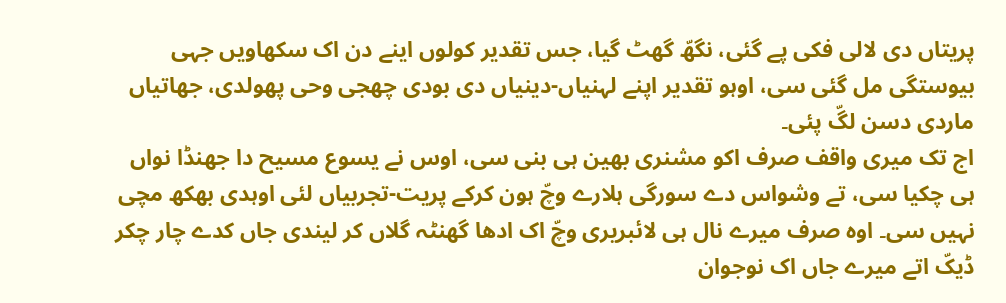پریتاں دی لالی فکی پے گئی، نگھّ گھٹ گیا، جس تقدیر کولوں اینے دن اک سکھاویں جہی بیوستگی مل گئی سی، اوہو تقدیر اپنے لہنیاں-دینیاں دی بودی چھجی وحی پھولدی، جھاتیاں ماردی دسن لگّ پئی۔
اج تک میری واقف صرف اکو مشنری بھین ہی بنی سی، اوس نے یسوع مسیح دا جھنڈا نواں ہی چکیا سی، تے وشواس دے سورگی ہلارے وچّ ہون کرکے پریت-تجربیاں لئی اوہدی بھکھ مچی نہیں سی۔ اوہ صرف میرے نال ہی لائبریری وچّ اک ادھا گھنٹہ گلاں کر لیندی جاں کدے چار چکر ڈیکّ اتے میرے جاں اک نوجوان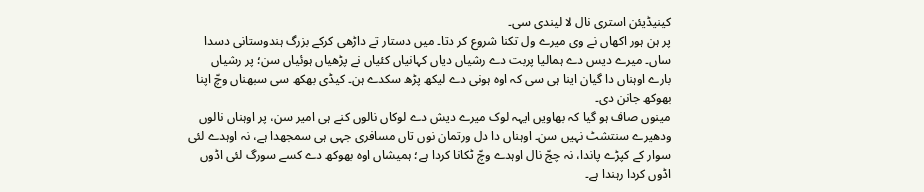کینیڈیئن استری نال لا لیندی سی۔
پر ہن ہور اکھاں نے وی میرے ول تکنا شروع کر دتا۔ میں دستار تے داڑھی کرکے بزرگ ہندوستانی دسدا ساں۔ میرے دیس دے ہمالیا پربت دے رشیاں دیاں کہانیاں کئیاں نے پڑھیاں ہوئیاں سن؛ پر رشیاں بارے اوہناں دا گیان اینا ہی سی کہ اوہ ہونی دے لیکھ پڑھ سکدے ہن۔ کیڈی بھکھ سی سبھناں وچّ اپنا بھوکھ جانن دی۔
مینوں صاف ہو گیا کہ بھاویں ایہہ لوک میرے دیش دے لوکاں نالوں کنے ہی امیر سن، پر اوہناں نالوں ودھیرے سنتشٹ نہیں سن۔ اوہناں دا دل ورتمان نوں تاں مسافری جہی ہی سمجھدا ہے، نہ اوہدے لئی سوار کے کپڑے پاندا، نہ چجّ نال اوہدے وچّ ٹکانا کردا ہے؛ ہمیشاں اوہ بھوکھ دے کسے سورگ لئی اڈوں اڈوں کردا رہندا ہے۔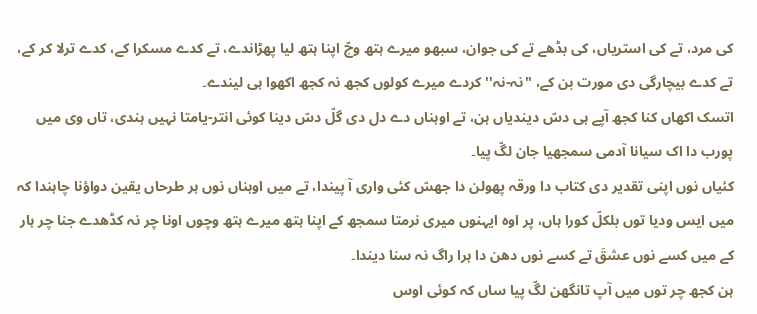کی مرد، تے کی استریاں، کی بڈھے تے کی جوان، سبھو میرے ہتھ وچّ اپنا ہتھ لیا پھڑاندے، تے کدے مسکرا کے، کدے ترلا کر کے، تے کدے بیچارگی دی مورت بن کے، "نہ-نہ'' کردے میرے کولوں کجھ نہ کجھ اکھوا ہی لیندے۔
اتسک اکھاں کنا کجھ آپے ہی دسّ دیندیاں ہن، تے اوہناں دے دل دی گلّ دسّ دینا کوئی انتر-یامتا نہیں ہندی، تاں وی میں پورب دا اک سیانا آدمی سمجھیا جان لگّ پیا۔
کئیاں نوں اپنی تقدیر دی کتاب دا ورقہ پھولن دا جھسّ کئی واری آ پیندا، تے میں اوہناں نوں ہر طرحاں یقین دواؤنا چاہندا کہ میں ایس ودیا توں بلکلّ کورا ہاں، پر اوہ ایہنوں میری نرمتا سمجھ کے اپنا ہتھ میرے ہتھ وچوں اونا چر نہ کڈھدے جنا چر ہار کے میں کسے نوں عشقَ تے کسے نوں دھن دا ہرا راگ نہ سنا دیندا۔
ہن کجھ چر توں میں آپ تانگھن لگّ پیا ساں کہ کوئی اوس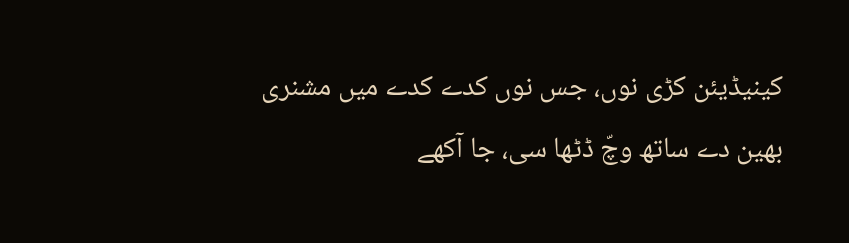کینیڈیئن کڑی نوں، جس نوں کدے کدے میں مشنری بھین دے ساتھ وچّ ڈٹھا سی، جا آکھے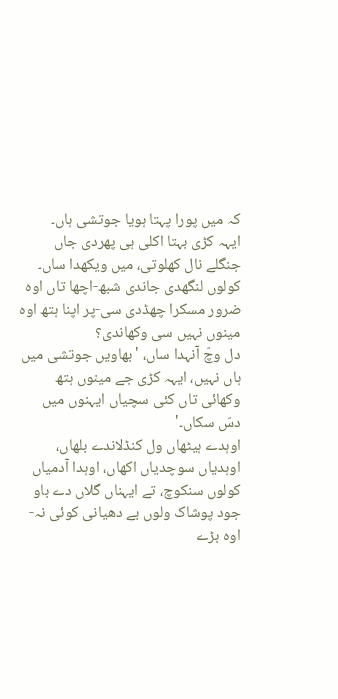کہ میں پورا پہتا ہویا جوتشی ہاں۔
ایہہ کڑی بہتا اکلی ہی پھردی جاں جنگلے نال کھلوتی، میں ویکھدا ساں۔ کولوں لنگھدی جاندی شبھ-اچھا تاں اوہ ضرور مسکرا چھڈدی سی-پر اپنا ہتھ اوہ مینوں نہیں سی وکھاندی؟
دل وچّ آنہدا ساں، 'بھاویں جوتشی میں ہاں نہیں، ایہہ کڑی جے مینوں ہتھ وکھائی تاں کئی سچیاں ایہنوں میں دسّ سکاں۔'
اوہدے ہیٹھاں ول کنڈلاندے بلھاں، اوہدیاں سوچدیاں اکھاں، اوہدا آدمیاں کولوں سنکوچ، تے ایہناں گلاں دے باو جود پوشاک ولوں بے دھیانی کوئی نہ-اوہ بڑے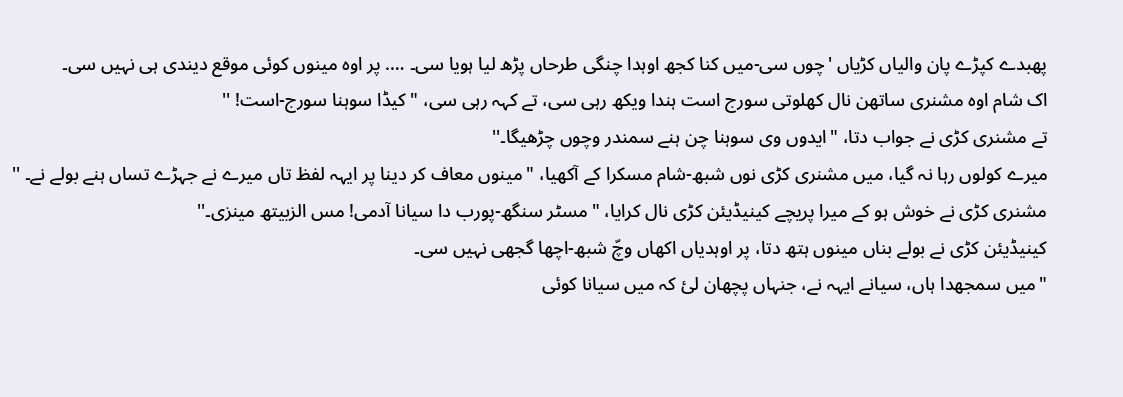پھبدے کپڑے پان والیاں کڑیاں 'چوں سی-میں کنا کجھ اوہدا چنگی طرحاں پڑھ لیا ہویا سی۔ …. پر اوہ مینوں کوئی موقع دیندی ہی نہیں سی۔
اک شام اوہ مشنری ساتھن نال کھلوتی سورج است ہندا ویکھ رہی سی، تے کہہ رہی سی، "کیڈا سوہنا سورج-است! ''
تے مشنری کڑی نے جواب دتا، "ایدوں وی سوہنا چن ہنے سمندر وچوں چڑھیگا۔''
میرے کولوں رہا نہ گیا، میں مشنری کڑی نوں شبھ-شام مسکرا کے آکھیا، "مینوں معاف کر دینا پر ایہہ لفظ تاں میرے نے جہڑے تساں ہنے بولے نے۔ ''
مشنری کڑی نے خوش ہو کے میرا پریچے کینیڈیئن کڑی نال کرایا، "مسٹر سنگھ-پورب دا سیانا آدمی! مس الزبیتھ مینزی۔''
کینیڈیئن کڑی نے بولے بناں مینوں ہتھ دتا، پر اوہدیاں اکھاں وچّ شبھ-اچھا گجھی نہیں سی۔
"میں سمجھدا ہاں، سیانے ایہہ نے، جنہاں پچھان لئ کہ میں سیانا کوئی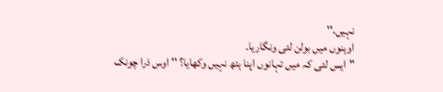نہیں،''
اوہنوں میں بولن لئی ونگاریا۔
"ایس لئی کہ میں تہانوں اپنا ہتھ نہیں وکھایا؟ '' اوس ذرا چونک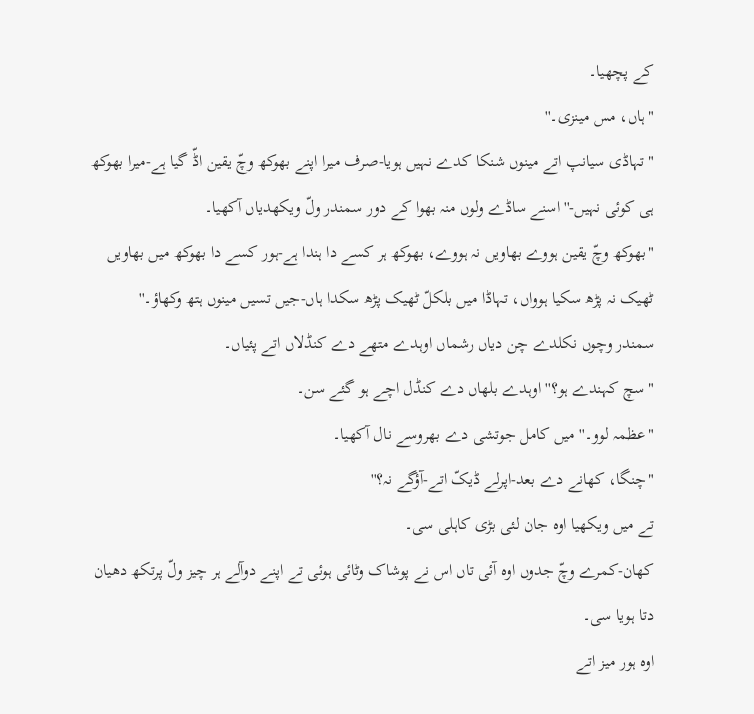کے پچھیا۔
"ہاں، مس مینزی۔''
"تہاڈی سیانپ اتے مینوں شنکا کدے نہیں ہویا-صرف میرا اپنے بھوکھ وچّ یقین اڈّ گیا ہے-میرا بھوکھ ہی کوئی نہیں-'' اسنے ساڈے ولوں منہ بھوا کے دور سمندر ولّ ویکھدیاں آکھیا۔
"بھوکھ وچّ یقین ہووے بھاویں نہ ہووے، بھوکھ ہر کسے دا ہندا ہے-ہور کسے دا بھوکھ میں بھاویں ٹھیک نہ پڑھ سکیا ہوواں، تہاڈا میں بلکلّ ٹھیک پڑھ سکدا ہاں-جیں تسیں مینوں ہتھ وکھاؤ۔''
سمندر وچوں نکلدے چن دیاں رشماں اوہدے متھے دے کنڈلاں اتے پئیاں۔
"سچ کہندے ہو؟'' اوہدے بلھاں دے کنڈل اچے ہو گئے سن۔
"عظمہ لوو۔'' میں کامل جوتشی دے بھروسے نال آکھیا۔
"چنگا، کھانے دے بعد-اپرلے ڈیکّ اتے-آؤگے نہ؟''
تے میں ویکھیا اوہ جان لئی بڑی کاہلی سی۔
کھان-کمرے وچّ جدوں اوہ آئی تاں اس نے پوشاک وٹائی ہوئی تے اپنے دوآلے ہر چیز ولّ پرتکھ دھیان دتا ہویا سی۔
اوہ ہور میز اتے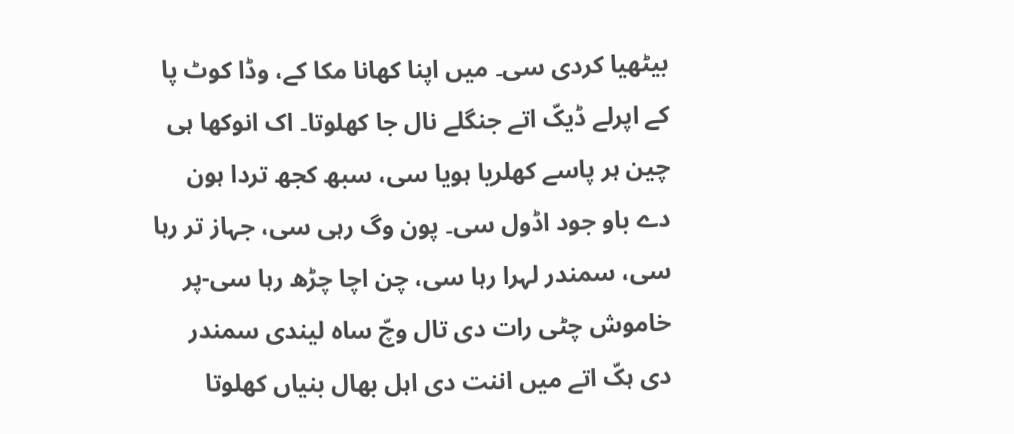بیٹھیا کردی سی۔ میں اپنا کھانا مکا کے، وڈا کوٹ پا کے اپرلے ڈیکّ اتے جنگلے نال جا کھلوتا۔ اک انوکھا ہی چین ہر پاسے کھلریا ہویا سی، سبھ کجھ تردا ہون دے باو جود اڈول سی۔ پون وگ رہی سی، جہاز تر رہا سی، سمندر لہرا رہا سی، چن اچا چڑھ رہا سی-پر خاموش چٹی رات دی تال وچّ ساہ لیندی سمندر دی ہکّ اتے میں اننت دی اہل بھال بنیاں کھلوتا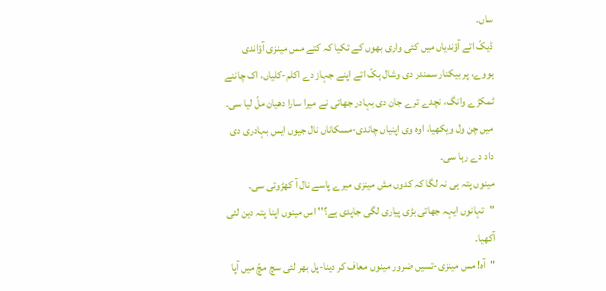ساں۔
ڈیکّ اتے آؤندیاں میں کئی واری بھوں کے تکیا کہ کتے مس مینزی آؤاندی ہووے، پر بیکنار سمندر دی وشال ہکّ اتے اپنے جہاز دے اکلم-کلیاں، اک چاننے ٹمکڑے وانگ، نچدے ترے جان دی بہادر جھاتی نے میرا سارا دھیان ملّ لیا سی۔
میں چن ول ویکھیا، اوہ وی اپنیاں چاندی-مسکاناں نال جیوں ایس بہادری دی داد دے رہا سی۔
مینوں پتہ ہی نہ لگا کہ کدوں مش مینزی میرے پاسے نال آ کھڑوتی سی۔
"تہانوں ایہہ جھاتی بڑی پیاری لگی جاپدی ہے؟'' اس مینوں اپنا پتہ دین لئی آکھیا۔
"آہ! مس مینزی-تسیں ضرور مینوں معاف کر دینا-پل بھر لئی سچ مچّ میں آپا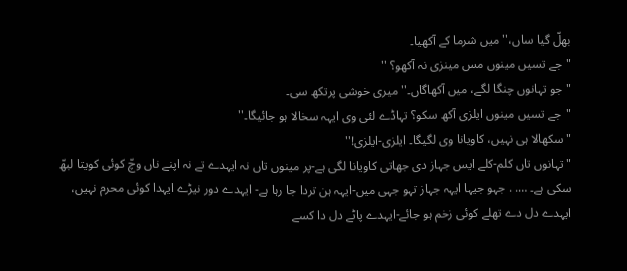بھلّ گیا ساں،'' میں شرما کے آکھیا۔
"جے تسیں مینوں مس مینزی نہ آکھو؟ ''
"جو تہانوں چنگا لگے، میں آکھاگاں۔'' میری خوشی پرتکھ سی۔
"جے تسیں مینوں ایلزی آکھ سکو؟ تہاڈے لئی وی ایہہ سخالا ہو جائیگا۔''
"سکھالا ہی نہیں، کاویانا وی لگیگا۔ ایلزی-ایلزی!''
"تہانوں تاں کلم-کلے ایس جہاز دی جھاتی کاویانا لگی ہے-پر مینوں تاں نہ ایہدے تے نہ اپنے ناں وچّ کوئی کویتا لبھّ سکی ہے۔ …. . جہو جیہا ایہہ جہاز تہو جہی میں-ایہہ ہن تردا جا رہا ہے- ایہدے دور نیڑے ایہدا کوئی محرم نہیں، ایہدے دل دے تھلے کوئی زخم ہو جائے-ایہدے پاٹے دل دا کسے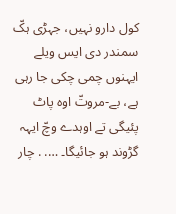کول دارو نہیں، جہڑی ہکّ سمندر دی ایس ویلے ایہنوں چمی چکی جا رہی ہے، بے-مروتّ اوہ پاٹ پئیگی تے اوہدے وچّ ایہہ گڑوند ہو جائیگا۔ …. . چار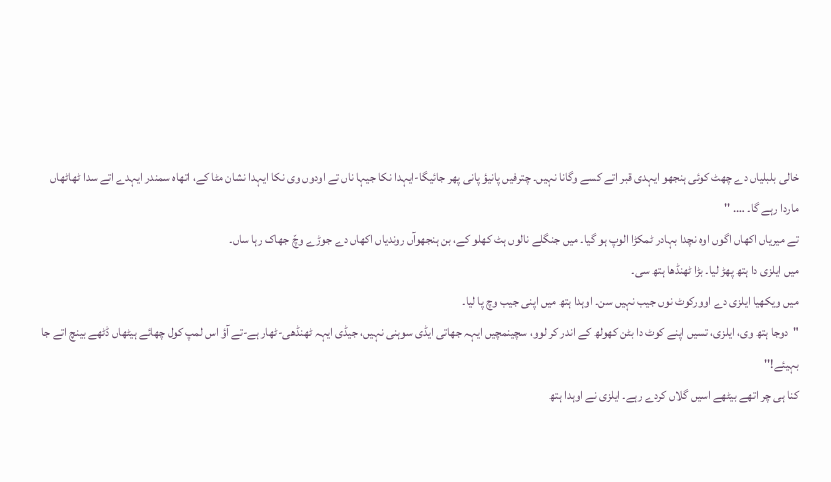خالی بلبلیاں دے چھٹ کوئی ہنجھو ایہدی قبر اتے کسے وگانا نہیں۔ چترفیں پانیؤ پانی پھر جائیگا-ایہدا نکا جیہا ناں تے اودوں وی نکا ایہدا نشان مٹا کے، اتھاہ سمندر ایہدے اتے سدا ٹھاٹھاں ماردا رہے گا۔ …. ''
تے میریاں اکھاں اگوں اوہ نچدا بہادر ٹمکڑا الوپ ہو گیا۔ میں جنگلے نالوں ہٹ کھلو کے، بن ہنجھوآں روندیاں اکھاں دے جوڑے وچّ جھاک رہا ساں۔
میں ایلزی دا ہتھ پھڑ لیا۔ بڑا ٹھنڈھا ہتھ سی۔
میں ویکھیا ایلزی دے اوورکوٹ نوں جیب نہیں سن۔ اوہدا ہتھ میں اپنی جیب وچ پا لیا۔
"دوجا ہتھ وی، ایلزی، تسیں اپنے کوٹ دا بٹن کھولھ کے اندر کر لوو، سچینمچیں ایہہ جھاتی ایڈی سوہنی نہیں، جیڈی ایہہ ٹھنڈھی-ٹھار ہے-تے آؤ اس لمپ کول چھائے ہیٹھاں ڈٹھے بینچ اتے جا بہیئے!''
کنا ہی چر اتھے بیٹھے اسیں گلاں کردے رہے۔ ایلزی نے اوہدا ہتھ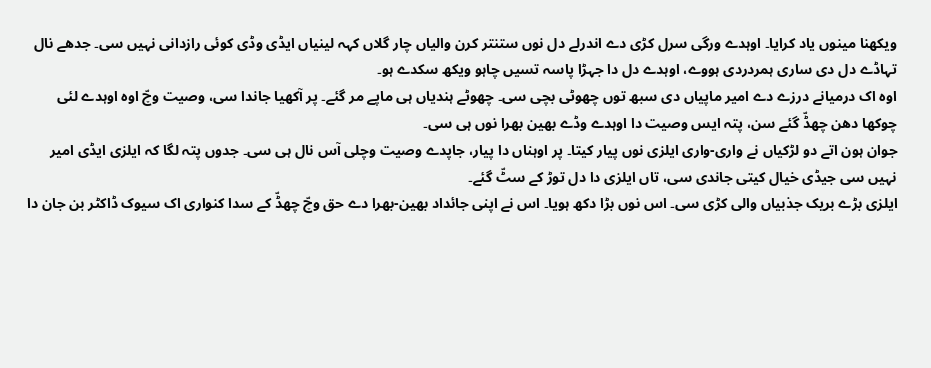ویکھنا مینوں یاد کرایا۔ اوہدے ورگی سرل کڑی دے اندرلے دل نوں ستنتر کرن والیاں چار گلاں کہہ لینیاں ایڈی وڈی کوئی رازدانی نہیں سی۔ جدھے نال تہاڈے دل دی ساری ہمردردی ہووے، اوہدے دل دا جہڑا پاسہ تسیں چاہو ویکھ سکدے ہو۔
اوہ اک درمیانے درزے دے امیر ماپیاں دی سبھ توں چھوٹی بچی سی۔ چھوٹے ہندیاں ہی ماپے مر گئے۔ پر آکھیا جاندا سی، وصیت وچّ اوہ اوہدے لئی چوکھا دھن چھڈّ گئے سن، پتہ ایس وصیت دا اوہدے وڈے بھین بھرا نوں ہی سی۔
جوان ہون اتے دو لڑکیاں نے واری-واری ایلزی نوں پیار کیتا۔ پر اوہناں دا پیار، جاپدے وصیت وچلی آس نال ہی سی۔ جدوں پتہ لگا کہ ایلزی ایڈی امیر نہیں سی جیڈی خیال کیتی جاندی سی، تاں ایلزی دا دل توڑ کے سٹّ گئے۔
ایلزی بڑے بریک جذبیاں والی کڑی سی۔ اس نوں بڑا دکھ ہویا۔ اس نے اپنی جائداد بھین-بھرا دے حق وچّ چھڈّ کے سدا کنواری اک سیوک ڈاکٹر بن جان دا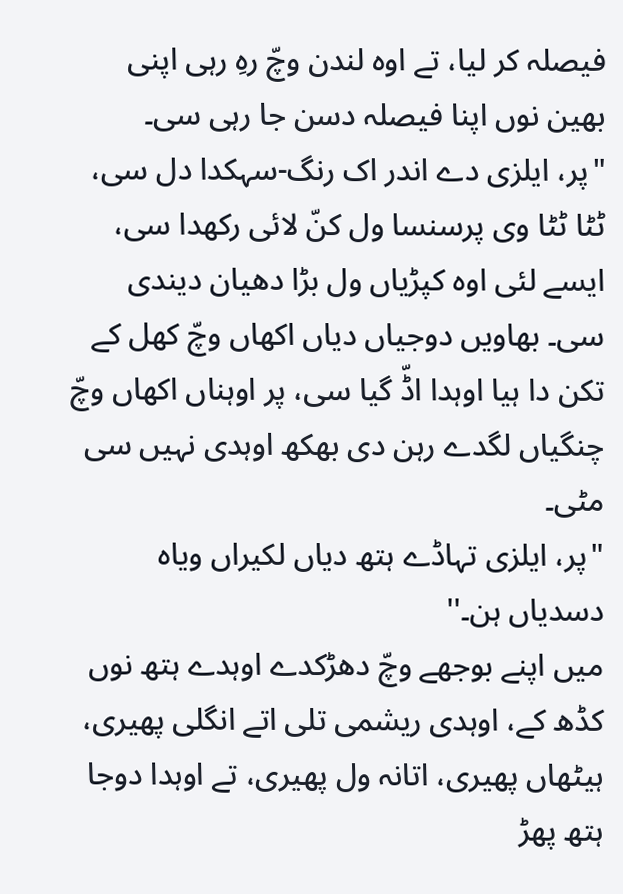فیصلہ کر لیا، تے اوہ لندن وچّ رہِ رہی اپنی بھین نوں اپنا فیصلہ دسن جا رہی سی۔
"پر، ایلزی دے اندر اک رنگ-سہکدا دل سی، ٹٹا ٹٹا وی پرسنسا ول کنّ لائی رکھدا سی، ایسے لئی اوہ کپڑیاں ول بڑا دھیان دیندی سی۔ بھاویں دوجیاں دیاں اکھاں وچّ کھل کے تکن دا ہیا اوہدا اڈّ گیا سی، پر اوہناں اکھاں وچّ چنگیاں لگدے رہن دی بھکھ اوہدی نہیں سی مٹی۔
"پر، ایلزی تہاڈے ہتھ دیاں لکیراں ویاہ دسدیاں ہن۔''
میں اپنے بوجھے وچّ دھڑکدے اوہدے ہتھ نوں کڈھ کے، اوہدی ریشمی تلی اتے انگلی پھیری، ہیٹھاں پھیری، اتانہ ول پھیری، تے اوہدا دوجا ہتھ پھڑ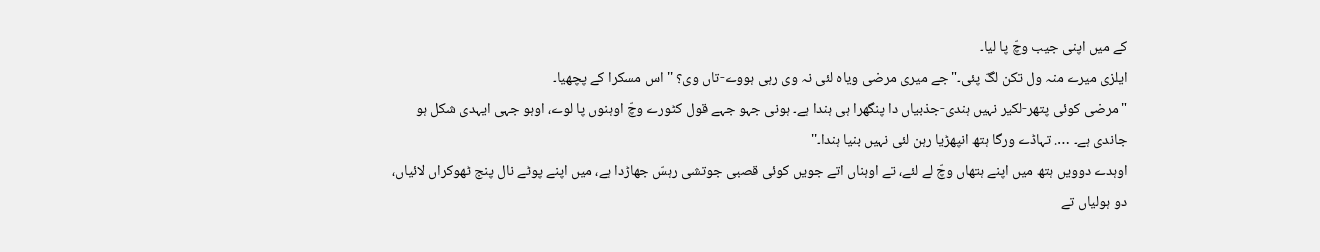کے میں اپنی جیب وچّ پا لیا۔
ایلزی میرے منہ ول تکن لگّ پئی۔"جے میری مرضی ویاہ لئی نہ وی رہی ہووے-تاں وی؟ '' اس مسکرا کے پچھیا۔
"مرضی کوئی پتھر-لکیر نہیں ہندی-جذبیاں دا پنگھرا ہی ہندا ہے۔ ہونی جہو جہے قول کٹورے وچّ اوہنوں پا لوے، اوہو جہی ایہدی شکل ہو جاندی ہے۔ …. تہاڈے ورگا ہتھ انپھڑیا رہن لئی نہیں بنیا ہندا۔''
اوہدے دوویں ہتھ میں اپنے ہتھاں وچّ لے لئے، تے اوہناں اتے جویں کوئی قصبی جوتشی رہسّ جھاڑدا ہے، میں اپنے پوٹے نال پنج ٹھوکراں لائیاں، دو ہولیاں تے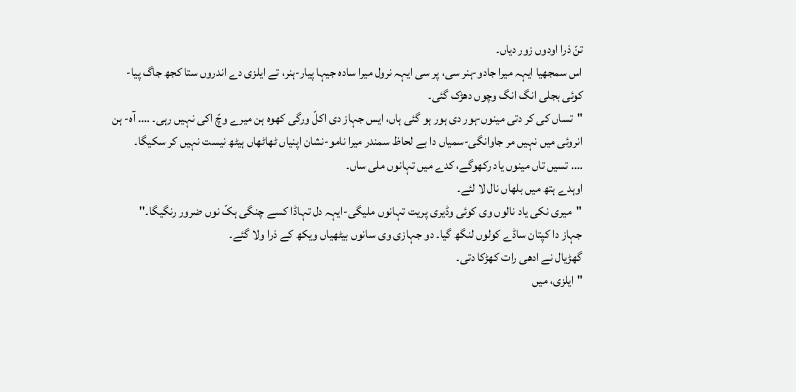تنّ ذرا اودوں زور دیاں۔
اس سمجھیا ایہہ میرا جادو-ہنر سی، پر سی ایہہ نرول میرا سادہ جیہا پیار-ہنر، تے ایلزی دے اندروں ستا کجھ جاگ پیا-کوئی بجلی انگ انگ وچوں دھڑک گئی۔
"تساں کی کر دتی مینوں-ہور دی ہور ہو گئی ہاں، ایس جہاز دی اکلّ ورگی کھوہ ہن میرے وچّ اکی نہیں رہی۔ …. آہ- ہن انروئی میں نہیں مر جاوانگی-سمیاں دا بے لحاظ سمندر میرا نامو-نشان اپنیاں ٹھاٹھاں ہیٹھ نیست نہیں کر سکیگا۔
…. تسیں تاں مینوں یاد رکھوگے، کدے میں تہانوں ملی ساں۔
اوہدے ہتھ میں بلھاں نال لا لئے۔
"میری نکی یاد نالوں وی کوئی وڈیری پریت تہانوں ملیگی-ایہہ دل تہاڈا کسے چنگی ہکّ نوں ضرور رنگیگا۔''
جہاز دا کپتان ساڈے کولوں لنگھ گیا۔ دو جہازی وی سانوں بیٹھیاں ویکھ کے ذرا ولا گئے۔
گھڑیال نے ادھی رات کھڑکا دتی۔
"ایلزی، میں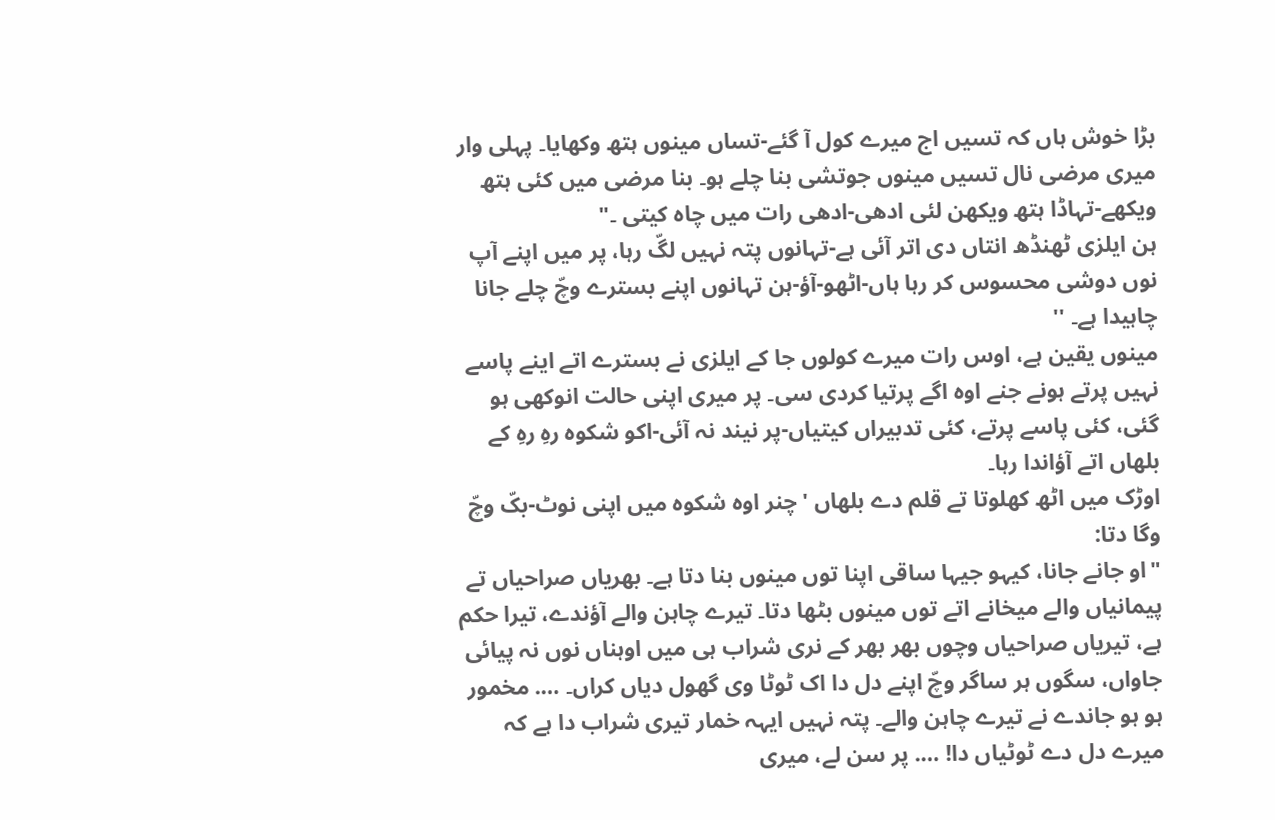بڑا خوش ہاں کہ تسیں اج میرے کول آ گئے-تساں مینوں ہتھ وکھایا۔ پہلی وار میری مرضی نال تسیں مینوں جوتشی بنا چلے ہو۔ بنا مرضی میں کئی ہتھ ویکھے-تہاڈا ہتھ ویکھن لئی ادھی-ادھی رات میں چاہ کیتی ۔"
ہن ایلزی ٹھنڈھ انتاں دی اتر آئی ہے-تہانوں پتہ نہیں لگّ رہا، پر میں اپنے آپ نوں دوشی محسوس کر رہا ہاں-اٹھو-آؤ-ہن تہانوں اپنے بسترے وچّ چلے جانا چاہیدا ہے۔ ''
مینوں یقین ہے، اوس رات میرے کولوں جا کے ایلزی نے بسترے اتے اینے پاسے نہیں پرتے ہونے جنے اوہ اگے پرتیا کردی سی۔ پر میری اپنی حالت انوکھی ہو گئی، کئی پاسے پرتے، کئی تدبیراں کیتیاں-پر نیند نہ آئی-اکو شکوہ رہِ رہِ کے بلھاں اتے آؤاندا رہا۔
اوڑک میں اٹھ کھلوتا تے قلم دے بلھاں 'چنر اوہ شکوہ میں اپنی نوٹ-بکّ وچّ وگا دتا:
"او جانے جانا، کیہو جیہا ساقی اپنا توں مینوں بنا دتا ہے۔ بھریاں صراحیاں تے پیمانیاں والے میخانے اتے توں مینوں بٹھا دتا۔ تیرے چاہن والے آؤندے، تیرا حکم ہے، تیریاں صراحیاں وچوں بھر بھر کے نری شراب ہی میں اوہناں نوں نہ پیائی جاواں، سگوں ہر ساگر وچّ اپنے دل دا اک ٹوٹا وی گھول دیاں کراں۔ …. مخمور ہو ہو جاندے نے تیرے چاہن والے۔ پتہ نہیں ایہہ خمار تیری شراب دا ہے کہ میرے دل دے ٹوٹیاں دا! …. پر سن لے، میری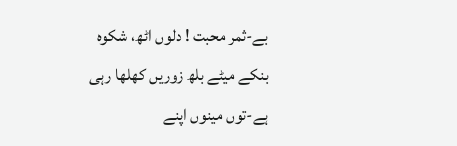بے-ثمر محبت ! دلوں اٹھ، شکوہ بنکے میٹے بلھ زوریں کھلھا رہی ہے-توں مینوں اپنے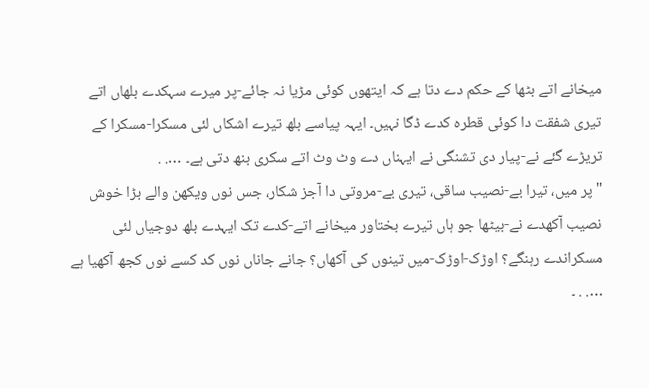میخانے اتے بٹھا کے حکم دے دتا ہے کہ ایتھوں کوئی مڑیا نہ جائے-پر میرے سہکدے بلھاں اتے تیری شفقت دا کوئی قطرہ کدے ڈگا نہیں۔ ایہہ پیاسے بلھ تیرے اشکاں لئی مسکرا-مسکرا کے تریڑے گئے نے-پیار دی تشنگی نے ایہناں دے وٹ وٹ اتے سکری بنھ دتی ہے۔ …. .
"پر میں، تیرا بے-نصیب ساقی، تیری بے-مروتی دا آجز شکار، جس نوں ویکھن والے بڑا خوش نصیب آکھدے نے-بیٹھا جو ہاں تیرے بختاور میخانے اتے-کدے تک ایہدے بلھ دوجیاں لئی مسکراندے رہنگے؟ اوڑک-اوڑک-میں تینوں کی آکھاں؟ جانے جاناں نوں کد کسے نوں کجھ آکھیا ہے …. . ۔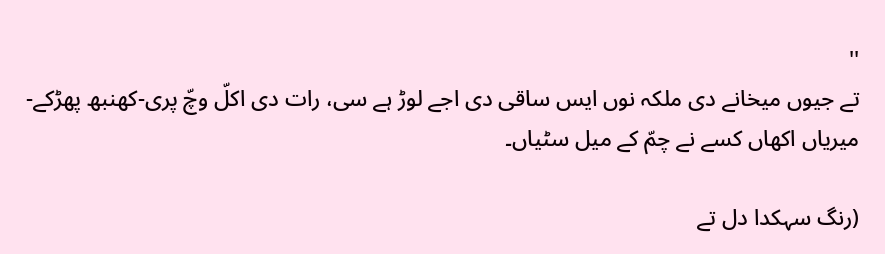''
تے جیوں میخانے دی ملکہ نوں ایس ساقی دی اجے لوڑ ہے سی، رات دی اکلّ وچّ پری-کھنبھ پھڑکے-میریاں اکھاں کسے نے چمّ کے میل سٹیاں۔

(رنگ سہکدا دل تے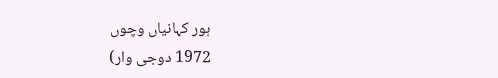ہور کہانیاں وچوں
1972 دوجی وار)